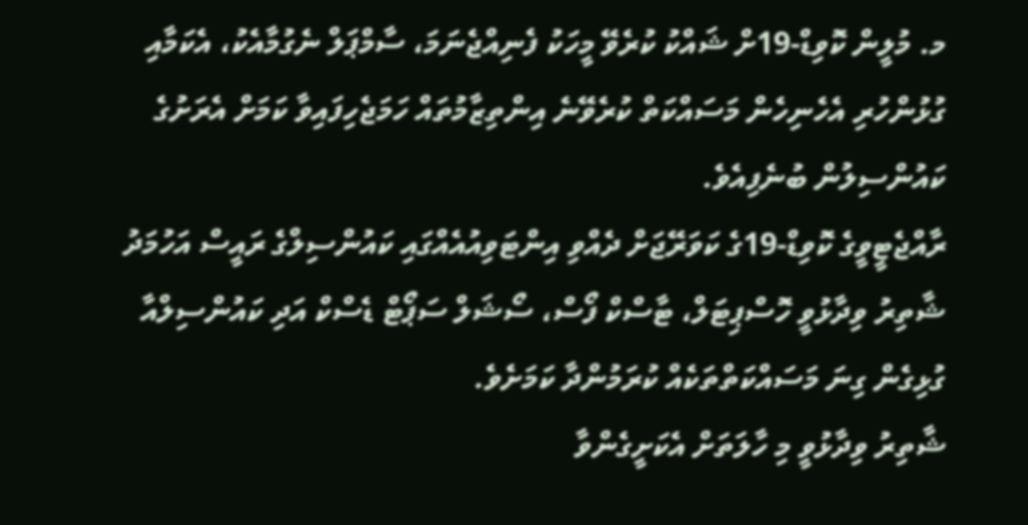މ. މުލީން ކޮވިޑް-19ށް ޝައްކު ކުރެވޭ މީހަކު ފެނިއްޖެނަމަ، ސާމްޕަލް ނެގުމާއެކު، އެކަމާއި ގުޅުންހުރި އެހެނިހެން މަސައްކަތް ކުރެވޭނެ އިންތިޒާމުތައް ހަމަޖެހިފައިވާ ކަމަށް އެރަށުގެ ކައުންސިލުން ބުނެފިއެވެ.
ރާއްޖެޓީވީގެ ކޮވިޑް-19ގެ ކަވަރޭޖަށް ދެއްވި އިންޓަވިއުއެއްގައި ކައުންސިލްގެ ރައީސް އަހުމަދު ޝާތިރު ވިދާޅުވީ ހޮސްޕިޓަލް، ޓާސްކް ފޯސް، ސޯޝަލް ސަޕޯޓް ޑެސްކް އަދި ކައުންސިލްއާ ގުޅިގެން ގިނަ މަސައްކަތްތަކެއް ކުރަމުންދާ ކަމަށެވެ.
ޝާތިރު ވިދާޅުވީ މި ހާލަތަށް އެކަށީގެންވާ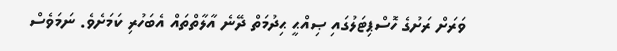ވަރަށް ރަށުގެ ހޮސްޕިޓަލުގައި ޞިއްޙީ ޙިދުމަތް ދޭނެ އާލާތްތައް އެބަހުރި ކަމަށެވެ. ނަމަވެސް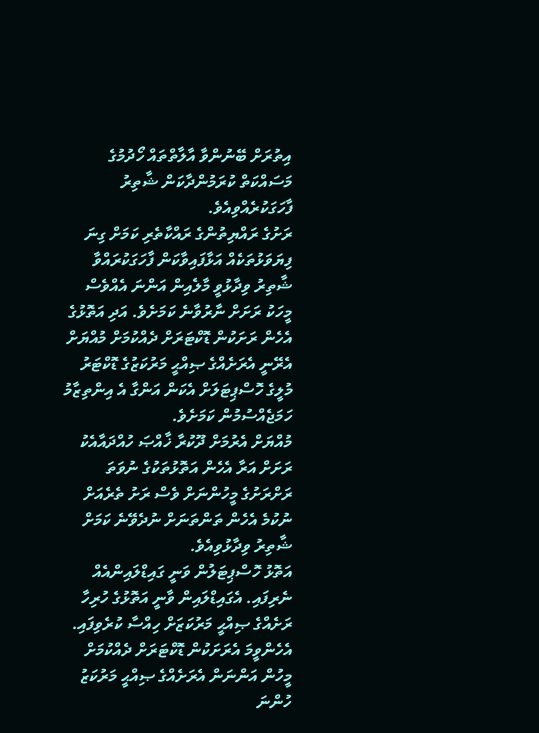އިތުރަށް ބޭނުންވާ އާލާތްތައް ހޯދުމުގެ މަސައްކަތް ކުރަމުންދާކަން ޝާތިރު ފާހަގަކުރެއްވިއެވެ.
ރަށުގެ ރައްޔިތުންގެ ރައްކާތެރި ކަމަށް ގިނަ ފިޔަވަޅުތަކެއް އަޅާފައިވާކަން ފާހަގަކުރައްވާ ޝާތިރު ވިދާޅުވީ މާލެއިން އަންނަ އެއްވެސް މީހަކު ރަށަށް ނާރުވާނެ ކަމަށެވެ. އަދި އަތޮޅުގެ އެހެން ރަށަކުން ޑޮކްޓަރަށް ދެއްކުމަށް މުއްޔަށް އެރޭނީ އެރަށެއްގެ ޞިއްޙީ މަރުކަޒުގެ ޑޮކްޓަރު މުލީގެ ހޮސްޕިޓަލަށް އެކަން އަންގާ އެ އިންތިޒާމު ހަމަޖެއްސުމުން ކަމަށެވެ.
މުއްޔަށް އެރުމަށް ދޫކުރާ ޚާއްޞަ ހުއްދައާއެކު ރަށަށް އަރާ އެހެން އަތޮޅުތަކުގެ ނުވަތަ ރަށްރަށުގެ މީހުންނަށް ވެސް ރަށު ތެރެއަށް ނުކުމެ އެހެން ތަންތަނަށް ނުދެވޭނެ ކަމަށް ޝާތިރު ވިދާޅުވިއެވެ.
އަތޮޅު ހޮސްޕިޓަލުން ވަނީ ގައިޑްލައިންއެއް ނެރިފައި. އެގައިޑްލައިން ވާނީ އަތޮޅުގެ ހުރިހާ ރަށެއްގެ ޞިއްޙީ މަރުކަޒަށް ހިއްސާ ކުރެވިފައި. އެހެންވީމަ އެރަށަކުން ޑޮކްޓަރަށް ދެއްކުމަށް މީހުން އަންނަން އެރަށެއްގެ ޞިއްޙީ މަރުކަޒު ހުންނަ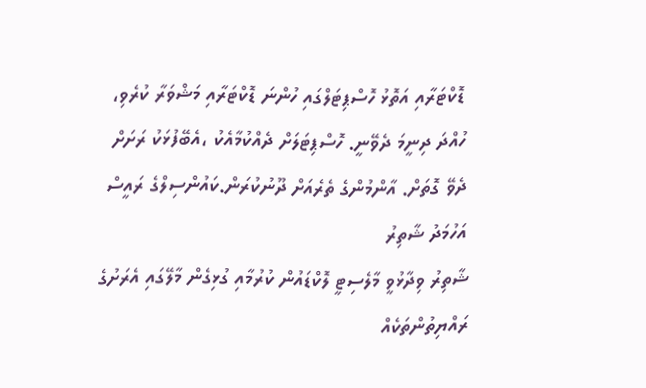ޑޮކްޓަރާއި އަތޮޅު ހޮސްޕިޓަލްގައި ހުންނަ ޑޮކްޓަރާއި މަޝްވަރާ ކުރެވި، ހުއްދަ ދިނީމަ ދެވޭނީ. ހޮސްޕިޓަލަށް ދެއްކުމާއެކު ،އެބޭފުޅަކު ރަށަށް ދެވޭ ގޮތަށް. އާންމުންގެ ތެރެއަށް ދޫނުކުރަން.ކައުންސިލްގެ ރައީސް އަހުމަދު ޝާތިރު
ޝާތިރު ވިދާޅުވީ މާލެސިޓީ ލޮކްޑައުން ކުރުމާއި ގުޅިގެން މާލޭގައި އެރަށުގެ ރައްޔިތުންތަކެއް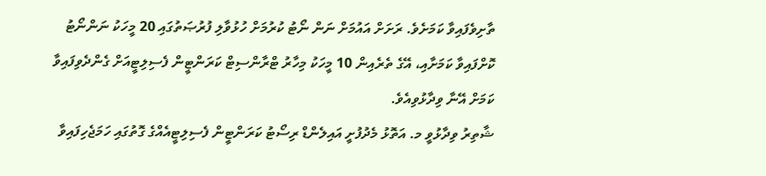ތާށިވެފައިވާ ކަމަށެވެ. ރަށަށް އައުމަށް ނަން ނޯޓު ކުރުމަށް ހުޅުވާލި ފުރުޞަތުގައި 20 މީހަކު ނަންނޯޓު ކޮށްފައިވާ ކަމަށާއި، އޭގެ ތެރެއިން 10 މީހަކު މިހާރު ޓްރާންސިޓް ކަރަންޓީން ފެސިލިޓީއަށް ގެންދެވިފައިވާ ކަމަށް އޭނާ ވިދާޅުވިއެވެ.
ޝާތިރު ވިދާޅުވީ މ. އަތޮޅު މެދުފުށީ އައިލެންޑް ރިސޯޓު ކަރަންޓީން ފެސިލިޓީއެއްގެ ގޮތުގައި ހަމަޖެހިފައިވާ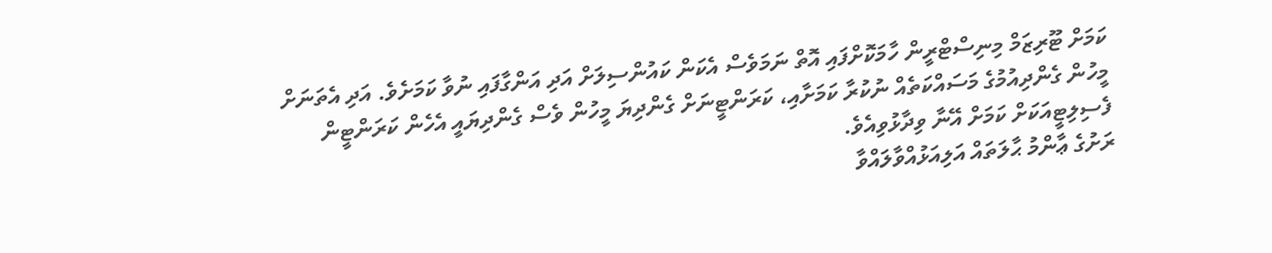ކަމަށް ޓޫރިޒަމް މިނިސްޓްރީން ހާމަކޮށްފައި އޮތް ނަމަވެސް އެކަން ކައުންސިލަށް އަދި އަންގާފައި ނުވާ ކަމަށެވެ. އަދި އެތަނަށް މީހުން ގެންދިއުމުގެ މަސައްކަތެއް ނުކުރާ ކަމަށާއި، ކަރަންޓީނަށް ގެންދިޔަ މީހުން ވެސް ގެންދިޔައީ އެހެން ކަރަންޓީން ފެސިލިޓީއަކަށް ކަމަށް އޭނާ ވިދާޅުވިއެވެ.
ރަށުގެ ޢާންމު ޙާލަތައް އަލިއަޅުއްވާލައްވާ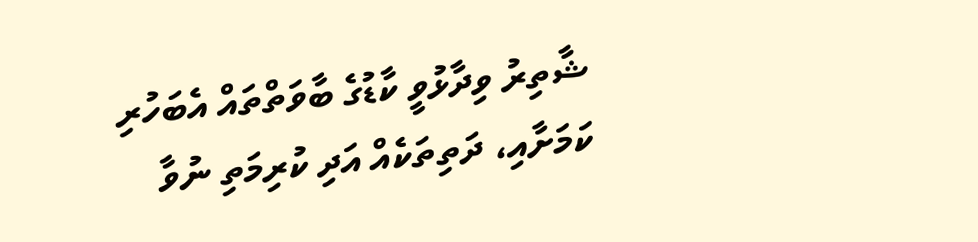ޝާތިރު ވިދާޅުވީ ކާޑުގެ ބާވަތްތައް އެބަހުރި ކަމަށާއި، ދަތިތަކެއް އަދި ކުރިމަތި ނުވާ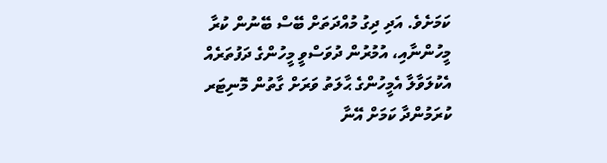ކަމަށެވެ. އަދި ދިގު މުއްދަތަށް ބޭސް ބޭނުން ކުރާ މީހުންނާއި، އުމުރުން ދުވަސްވީ މީހުންގެ ދަފުތަރެއް އެކުލަވާލާ އެމީހުންގެ ޙާލަތު ވަރަށް ގާތުން މޮނިޓަރ ކުރަމުންދާ ކަމަށް އޭނާ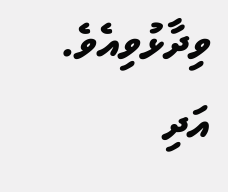ވިދާޅުވިއެވެ. އަދި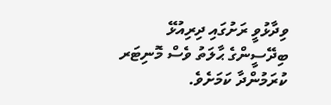ވިދާޅުވީ ރަށުގައި ދިރިއުޅޭ ބިދޭސީންގެ ޙާލަތު ވެސް މޮނިޓަރ ކުރަމުންދާ ކަމަށެވެ.